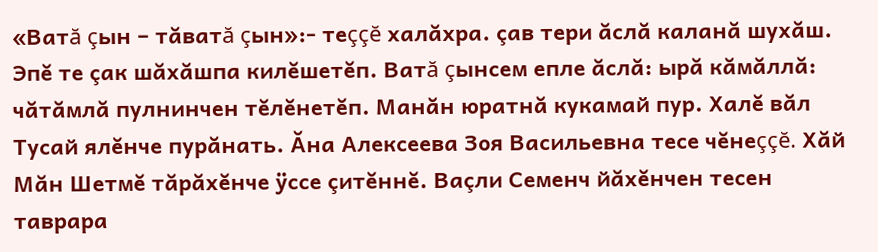«Ватă çын – тăватă çын»:- теççĕ халăхра. çав тери ăслă каланă шухăш. Эпĕ те çак шăхăшпа килĕшетĕп. Ватă çынсем епле ăслă: ырă кăмăллă: чăтăмлă пулнинчен тĕлĕнетĕп. Манăн юратнă кукамай пур. Халĕ вăл Тусай ялĕнче пурăнать. Ăна Алексеева Зоя Васильевна тесе чĕнеççĕ. Хăй Мăн Шетмĕ тăрăхĕнче ÿссе çитĕннĕ. Ваçли Семенч йăхĕнчен тесен таврара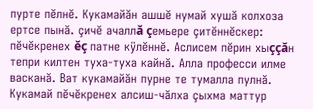пурте пĕлнĕ. Кукамайăн ашшĕ нумай хушă колхоза ертсе пынă. çичĕ ачаллă çемьере çитĕннĕскер: пĕчĕкренех ĕç патне кÿлĕннĕ. Аслисем пĕрин хыççăн тепри килтен туха-туха кайнă. Алла професси илме васканă. Ват кукамайăн пурне те тумалла пулнă. Кукамай пĕчĕкренех алсиш-чăлха çыхма маттур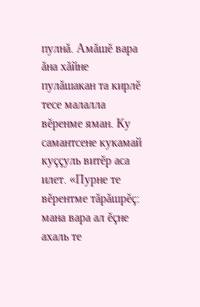пулнă. Амăшĕ вара ăна хăйне пулăшакан та кирлĕ тесе малалла вĕренме яман. Ку самантсене кукамай куççуль витĕр аса илет. «Пурне те вĕрентме тăрăшрĕç: мана вара ал ĕçне ахаль те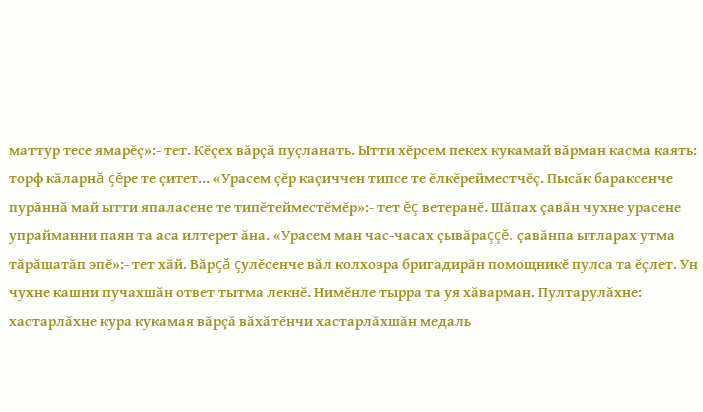маттур тесе ямарĕç»:- тет. Кĕçех вăрçă пуçланать. Ытти хĕрсем пекех кукамай вăрман касма каять: торф кăларнă çĕре те çитет... «Урасем çĕр каçиччен типсе те ĕлкĕрейместчĕç. Пысăк бараксенче пурăннă май ытти япаласене те типĕтейместĕмĕр»:- тет ĕç ветеранĕ. Шăпах çавăн чухне урасене упрайманни паян та аса илтерет ăна. «Урасем ман час-часах çывăраççĕ. çавăнпа ытларах утма тăрăшатăп эпĕ»:- тет хăй. Вăрçă çулĕсенче вăл колхозра бригадирăн помощникĕ пулса та ĕçлет. Ун чухне кашни пучахшăн ответ тытма лекнĕ. Нимĕнле тырра та уя хăварман. Пултарулăхне: хастарлăхне кура кукамая вăрçă вăхăтĕнчи хастарлăхшăн медаль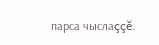парса чыслаççĕ.